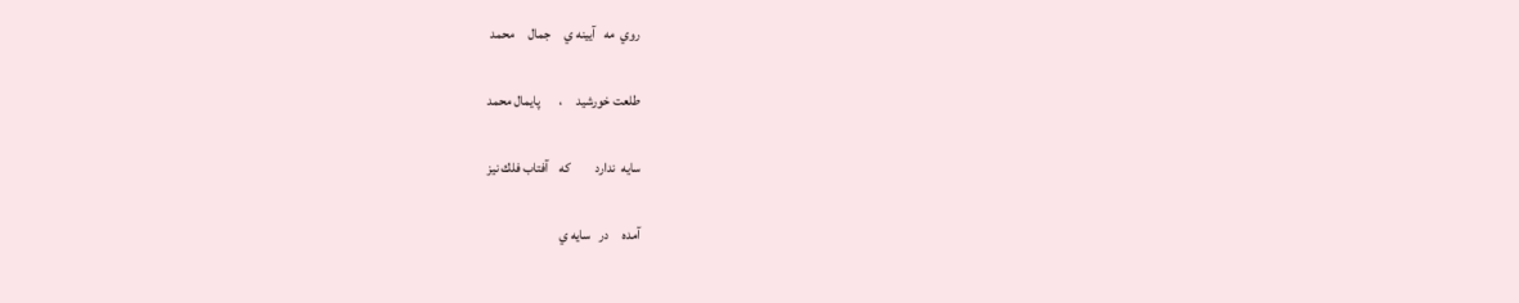روي  مه   آيينه ي     جمال     محمد

طلعت خورشيد     ،       پايمال محمد

سايه  ندارد         كه    آفتاب فلك نيز

آمده     در   سايه ي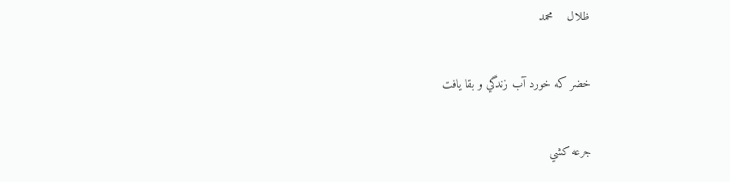ظلال    محمد

خضر كه خورد آب زندگي و بقا يافت

جرعه كشي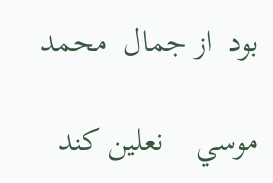بود  از جمال  محمد

موسي    نعلين كند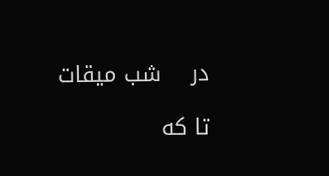در    شب ميقات

تا كه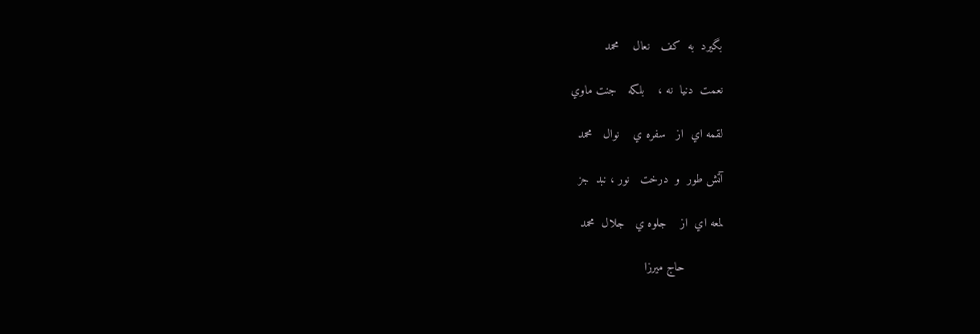بگيرد  به  كف   نعال    محمد

نعمت  دنيا  نه ،    بلكه   جنت ماوي

لقمه اي  از   سفره ي    نوال   محمد

آتش طور  و  درخت   نور ، نبد  جز

لمعه اي  از    جلوه ي   جلال  محمد

           حاج ميرزا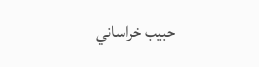حبيب خراساني